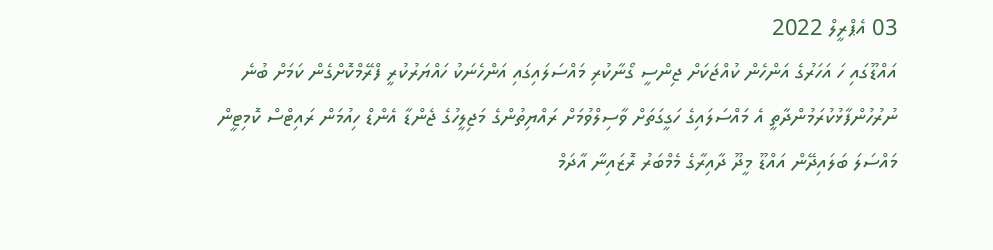03 އެޕްރީލް 2022
އައްޑޫގައި ހަ އަހަރުގެ އަންހެން ކުއްޖަކަށް ޖިންސީ ގޯނާކުރި މައްސަލައިގައި އަންހެނަކު ހައްޔަރުކުރީ ފްރޭމްކޮށްގެން ކަމަށް ބުނެ ނުރުހުންފާޅުކުރަމުންދާތީ އެ މައްސަލައިގެ ހަގީގަތަށް ވާސިލްވުމަށް ރައްޔިތުންގެ މަޖިލީހުގެ ޖެންޑާ އެންޑް ހިއުމަން ރައިޓްސް ކޮމިޓީން މައްސަލަ ބަލައިދޭން އައްޑޫ މީދޫ ދާއިރާގެ މެމްބަރު ރޮޒައިނާ އާދަމް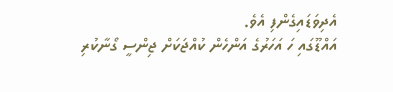އެދިވަޑައިގެންފި އެވެ.
އައްޑޫގައި ހަ އަހަރުގެ އަންހެން ކުއްޖަކަށް ޖިންސީ ގޯނާކުރި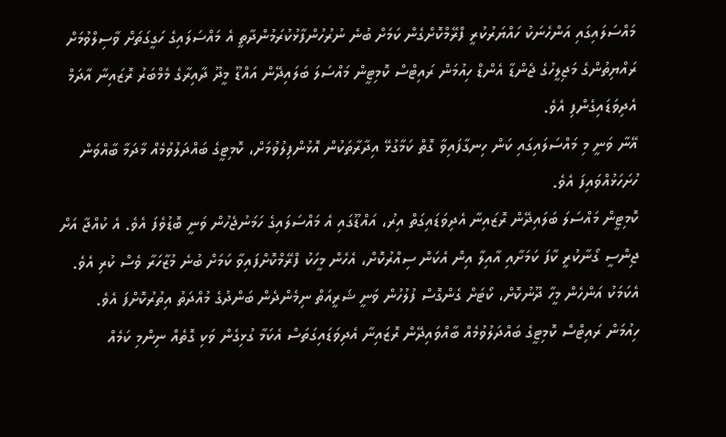މައްސަލައިގައި އަންހެނަކު ހައްޔަރުކުރީ ފްރޭމްކޮށްގެން ކަމަށް ބުނެ ނުރުހުންފާޅުކުރަމުންދާތީ އެ މައްސަލައިގެ ހަގީގަތަށް ވާސިލްވުމަށް ރައްޔިތުންގެ މަޖިލީހުގެ ޖެންޑާ އެންޑް ހިއުމަން ރައިޓްސް ކޮމިޓީން މައްސަލަ ބަލައިދޭން އައްޑޫ މީދޫ ދާއިރާގެ މެމްބަރު ރޮޒައިނާ އާދަމް އެދިވަޑައިގެންފި އެވެ.
އޭނާ ވަނީ މި މައްސަލައިގައި ކަން ހިނގާފައިވާ ގޮތް ކަމާގުޅޭ އިދާރާތަކުން އޮޅުންފިލުވުމަށް، ކޮމިޓީގެ ބައްދަލުވުމެއް މާދަމާ ބާއްވަން ހުށަހަޅުއްވައިފަ އެވެ.
ކޮމިޓީން މައްސަލަ ބަލައިދޭން ރޮޒައިނާ އެދިވަޑައިގަތް އިރު، އައްޑޫގައި އެ މައްސަލައިގެ ހަމަނުޖެހުން ވަނީ ބޮޑުވެފަ އެވެ. އެ ކުއްޖާ އަށް ޖިންސީ ގޯނާކުރީ ކާފަ ކަމަށާއި އާއިލާ އިން އެކަން ސިއްރުކޮށް، އެހެން މީހަކު ފްރޭމްކޮށްފައިވާ ކަމަށް ބުނެ މުޒާހަރާ ވެސް ކުރި އެވެ.
އެކަމަކު އަންހެން މީހާ ދޫނުކޮށް، ކޯޓަށް ގެންގޮސް ފުލުހުން ވަނީ ޝަރީއަތް ނިމެންދެން ބަންދުގެ މުއްދަތު އިތުރުކޮށްފަ އެވެ.
ހިއުމަން ރައިޓްސް ކޮމިޓީގެ ބައްދަލުވުމެއް ބާއްވައިދޭން ރޮޒައިނާ އެދިވަޑައިގަތަސް އެކަމާ ގުޅިގެން ވަކި ގޮތެއް ނިންމި ކަމެއް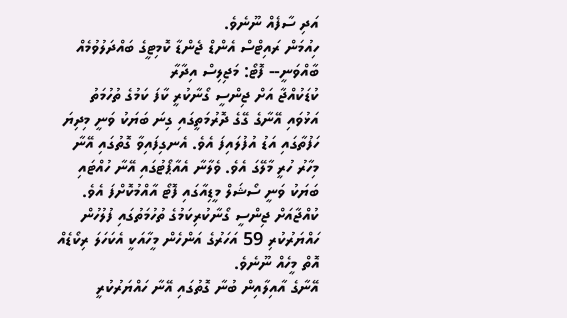އަދި ސާފެއް ނޫނެވެ.
ހިއުމަން ރައިޓްސް އެންޑް ޖެންޑާ ކޮމިޓީގެ ބައްދަލުވުމެއް ބާއްވަނީ-- ފޮޓޯ: މަޖިލިސް އިދާރާ
ކުޑަކުއްޖާ އަށް ޖިންސީ ގޯނާކުރީ ކާފަ ކަމުގެ ތުހުމަތު އަޅުވައި އޭނާގެ ގޭގެ ދޮރުމަތީގައި ގިނަ ބަޔަކު ވަނީ މިދިޔަ ހަފުތާގައި އަޑު އުފުލައިފަ އެވެ. އެނގިފައިވާ ގޮތުގައި އޭނާ މިހާރު ހުރީ މާލޭގަ އެވެ. ވެލާނާ އެއާޕޯޓުގައި އޭނާ ހުއްޓައި ބަޔަކު ވަނީ ސޯޝަލް މީޑިއާގައި ފޮޓޯ އާއްމުކޮށްފަ އެވެ.
ކުއްޖާއަށް ޖިންސީ ގޯނާކުރިކަމުގެ ތުހުމަތުގައި ފުލުހުން ހައްޔަރުކުރި 59 އަހަރުގެ އަންހެން މީހާއަކީ އެކަހަލަ ރިކޯޑެއް އޮތް މީހެއް ނޫނެވެ.
އޭނާގެ އާއިލާއިން ބުނާ ގޮތުގައި އޭނާ ހައްޔަރުކުރީ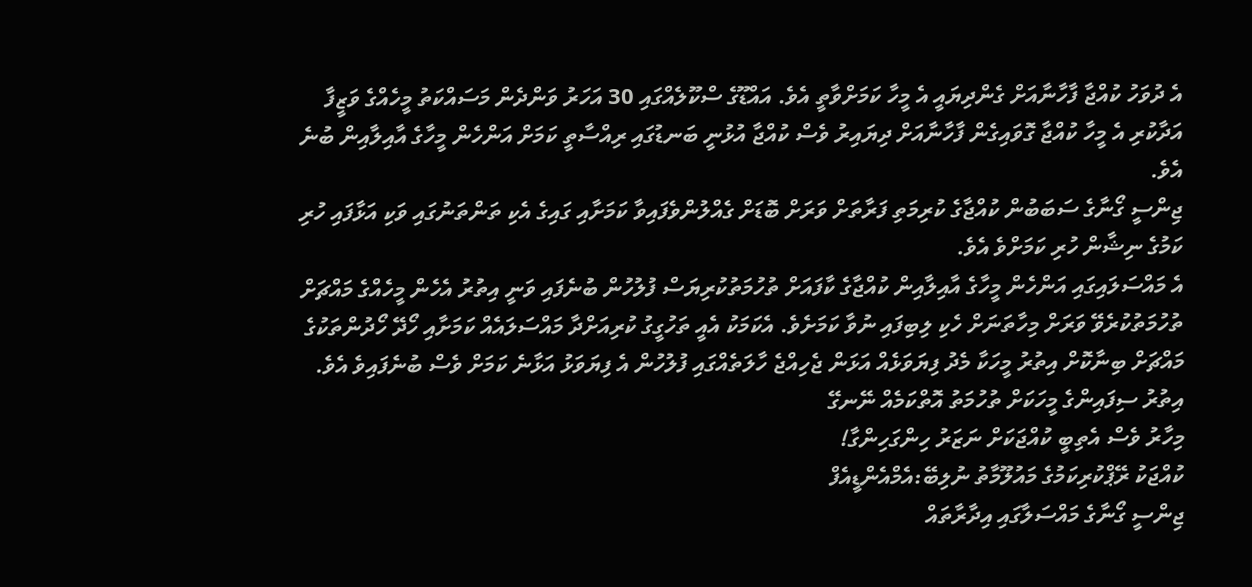އެ ދުވަހު ކުއްޖާ ފާހާނާއަށް ގެންދިޔައީ އެ މީހާ ކަމަށްވާތީ އެވެ. އައްޑޫގެ ސްކޫލެއްގައި 30 އަހަރު ވަންދެން މަސައްކަތު މީހެއްގެ ވަޒީފާ އަދާކުރި އެ މީހާ ކުއްޖާ ގޮވައިގެން ފާހާނާއަށް ދިޔައިރު ވެސް ކުއްޖާ އުޅުނީ ބަނޑުގައި ރިއްސާތީ ކަމަށް އަންހެން މީހާގެ އާއިލާއިން ބުނެ އެވެ.
ޖިންސީ ގޯނާގެ ސަބަބުން ކުއްޖާގެ ކުރިމަތި ފަރާތަށް ވަރަށް ބޮޑަށް ގެއްލުންވެފައިވާ ކަމަށާއި ގައިގެ އެކި ތަންތަނުގައި ވަކި އަޅާފައި ހުރި ކަމުގެ ނިޝާން ހުރި ކަމަށްވެ އެވެ.
އެ މައްސަލައިގައި އަންހެން މީހާގެ އާއިލާއިން ކުއްޖާގެ ކާފައަށް ތުހުމަތުކުރިޔަސް ފުލުހުން ބުނެފައި ވަނީ އިތުރު އެހެން މީހެއްގެ މައްޗަށް ތުހުމަތުކުރެވޭ ވަރަށް މިހާތަނަށް ހެކި ލިބިފައި ނުވާ ކަމަށެވެ. އެކަމަކު އެއީ ތަހުގީގު ކުރިއަށްދާ މައްސަލައެއް ކަމަށާއި ހޯދޭ ހޯދުންތަކުގެ މައްޗަށް ބިނާކޮށް އިތުރު މީހަކާ މެދު ފިޔަވަޅެއް އަޅަން ޖެހިއްޖެ ހާލަތެއްގައި ފުލުހުން އެ ފިޔަވަޅު އަޅާނެ ކަމަށް ވެސް ބުނެފައިވެ އެވެ.
އިތުރު ސިފައިންގެ މީހަކަށް ތުހުމަތު އޮތްކަމެއް ނޭނގޭ
މިހާރު ވެސް އެތިބީ ކުއްޖަކަށް ނަޒަރު ހިންގަހިންގާ!
ކުއްޖަކު ރޭޕްކުރިކަމުގެ މައުލޫމާތު ނުލިބޭ:އެމްއެންޑީއެފް
ޖިންސީ ގޯނާގެ މައްސަލާގައި އިދާރާތައް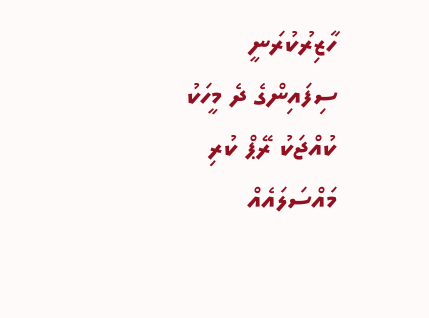ހާޒިރުކުރަނީ
ސިފައިންގެ ދެ މީހަކު ކުއްޖަކު ރޭޕް ކުރި މައްސަލައެއް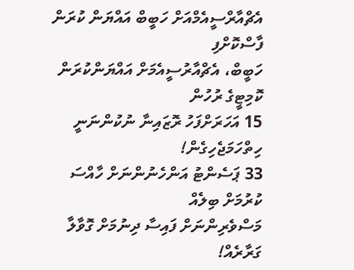އެޗްއާރްސީއެމްއަށް ހަބީބް އައްޔަން ކުރަން ފާސްކޮށްފި
ހަބީބް، އެޗްއާރުސީއެމަށް އައްޔަންކުރަން ކޮމިޓީގެ ރުހުން
15 އަހަރަށްފަހު ރޮޒައިނާ ނުކުންނަނީ ހިތްހަމަޖެހިގެން!
33 ޕަސެންޓު އަންހެނުންނަށް ހާއްސަ ކުރުމަށް ބިލެއް
މަސްވެރިންނަށް ފައިސާ ދިނުމަށް ގޮވާލާ ގަރާރެއް!